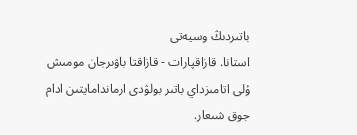باتىردىڭ وسيەتى
استانا. قازاقپارات - قازاقتا باۋىرجان مومىش ۇلى اتامىزداي باتىر بولۋدى ارماندامايتىن ادام جوق شىعار.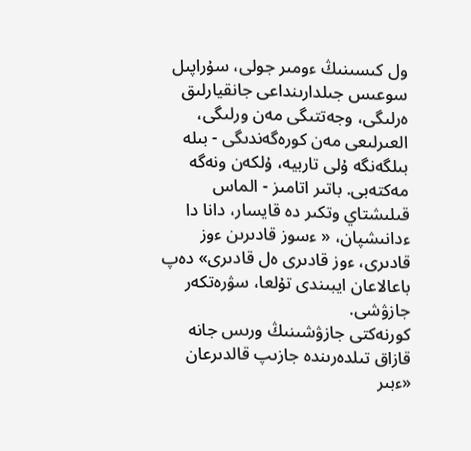ول كىسىنىڭ ءومىر جولى، سۇراپىل سوعىس جىلدارىنداعى جانقيارلىق ەرلىگى، وجەتتىگى مەن ورلىگى، العىرلىعى مەن كورەگەندىگى - بىلە بىلگەنگە ۇلى تاربيە، ۇلكەن ونەگە مەكتەبى. باتىر اتامىز - الماس قىلىشتاي وتكىر دە قايسار، دانا دا ءدانىشپان، « ءسوز قادىرىن ءوز قادىرى، ءوز قادىرى ەل قادىرى» دەپ باعالاعان ايبىندى تۇلعا، سۋرەتكەر جازۋشى.
كورنەكتى جازۋشىنىڭ ورىس جانە قازاق تىلدەرىندە جازىپ قالدىرعان «ءبىر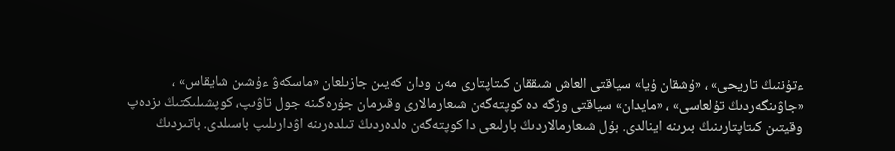ءتۇننىڭ تاريحى» ، «ۇشقان ۇيا» سياقتى العاش شىققان كىتاپتارى مەن ودان كەيىن جازىلعان «ماسكەۋ ءۇشىن شايقاس» ، «جاۋىنگەردىڭ تۇلعاسى» ، «مايدان» سياقتى وزگە دە كوپتەگەن شىعارمالارى وقىرمان جۇرەگىنە جول تاۋىپ، كوپشىلىكتىڭ ىزدەپ وقيتىن كىتاپتارىنىڭ بىرىنە اينالدى. بۇل شىعارمالاردىڭ بارلىعى دا كوپتەگەن ەلدەردىڭ تىلدەرىنە اۋدارىلىپ باسىلدى. باتىردىڭ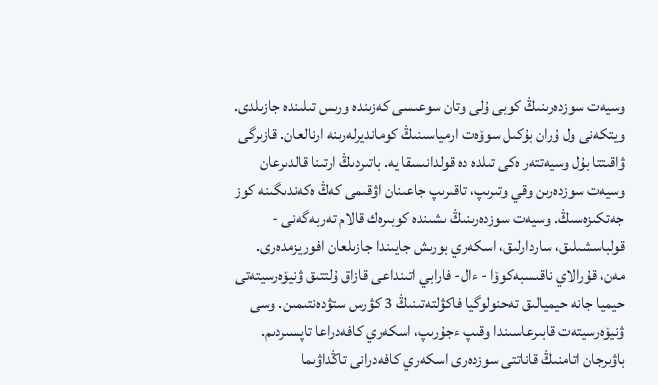وسيەت سوزدەرىنىڭ كوبى ۇلى وتان سوعىسى كەزىندە ورىس تىلىندە جازىلدى. ويتكەنى ول ۇران بۇكىل سوۆەت ارمياسىنىڭ كومانديرلەرىنە ارنالعان. قازىرگى ۋاقىتتا بۇل وسيەتتەر ەكى تىلدە دە قولدانىسقا يە. باتىردىڭ ارتىنا قالدىرعان وسيەت سوزدەرىن وقي وتىرىپ، تاقىرىپ جاعىنان اۋقىمى كەڭ ەكەندىگىنە كوز جەتكىزەسىڭ. وسيەت سوزدەرىنىڭ ىشىندە كوبىرەك قالام تەربەگەنى - قولباسشىلىق، ساردارلىق، اسكەري بورىش جايىندا جازىلعان افوريزمدەرى. مەن، قۇرالاي ناقىسبەكوۆا - ءال- فارابي اتىنداعى قازاق ۇلتتىق ۋنيۆەرسيتەتى حيميا جانە حيميالىق تەحنولوگيا فاكۋلتەتىنىڭ 3 كۋرس ستۋدەنتىمىن. وسى ۋنيۆەرسيتەت قابىرعاسىندا وقىپ ءجۇرىپ، اسكەري كافەدراعا تاپسىردىم. باۋىرجان اتامنىڭ قاناتتى سوزدەرى اسكەري كافەدرانى تاڭداۋىما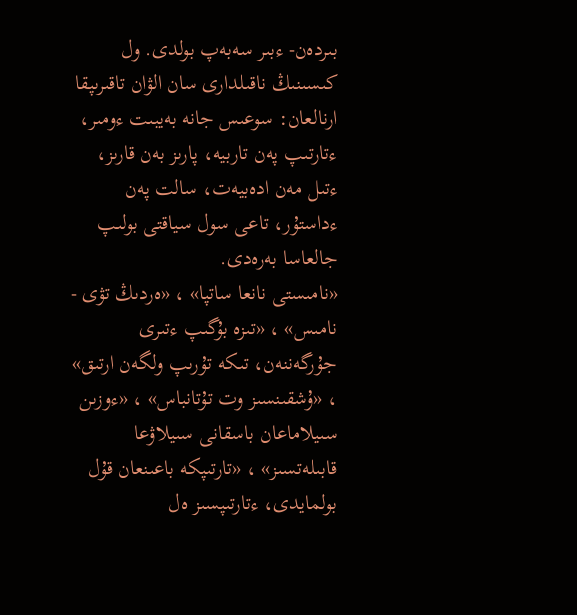بىردەن- ءبىر سەبەپ بولدى. ول كىسىنىڭ ناقىلدارى سان الۋان تاقىرىپقا ارنالعان: سوعىس جانە بەيبىت ءومىر، ءتارتىپ پەن تاربيە، پارىز بەن قارىز، ءتىل مەن ادەبيەت، سالت پەن ءداستۇر، تاعى سول سياقتى بولىپ جالعاسا بەرەدى.
«نامىستى نانعا ساتپا» ، «ەردىڭ تۋى - نامىس» ، «تىزە بۇگىپ ءتىرى جۇرگەننەن، تىكە تۇرىپ ولگەن ارتىق» ، «ۇشقىنسىز وت تۇتانباس» ، «ءوزىن سىيلاماعان باسقانى سىيلاۋعا قابىلەتسىز» ، «تارتىپكە باعىنعان قۇل بولمايدى، ءتارتىپسىز ەل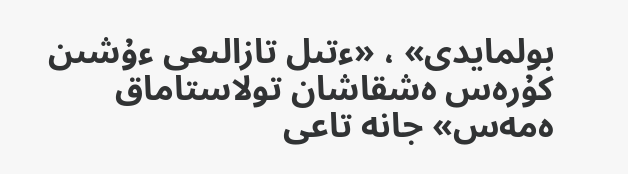بولمايدى» ، «ءتىل تازالىعى ءۇشىن كۇرەس ەشقاشان تولاستاماق ەمەس» جانە تاعى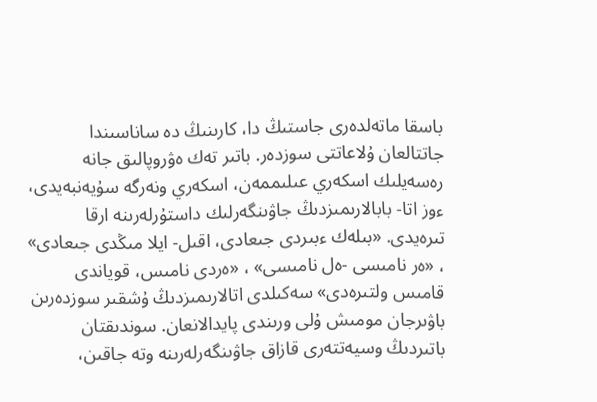باسقا ماتەلدەرى جاستىڭ دا، كارىنىڭ دە ساناسىندا جاتتالعان ۇلاعاتتى سوزدەر. باتىر تەك ەۋروپالىق جانە رەسەيلىك اسكەري عىلىممەن، اسكەري ونەرگە سۇيەنبەيدى، ءوز اتا- بابالارىمىزدىڭ جاۋىنگەرلىك داستۇرلەرىنە ارقا تىرەيدى. «بىلەك ءبىردى جىعادى، اقىل- ايلا مىڭدى جىعادى» ، «ەر نامىسى -ەل نامىسى» ، «ەردى نامىس، قوياندى قامىس ولتىرەدى» سەكىلدى اتالارىمىزدىڭ ۇشقىر سوزدەرىن باۋىرجان مومىش ۇلى ورىندى پايدالانعان. سوندىقتان باتىردىڭ وسيەتتەرى قازاق جاۋىنگەرلەرىنە وتە جاقىن،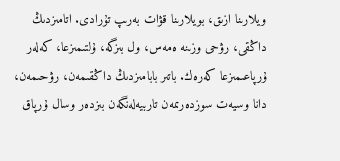ويلارىنا ازىق، بويلارىنا قۋات بەرىپ تۇرادى. اتامىزدىڭ داڭقى، رۋحى وزىنە ەمەس، ول بىزگە، ۇلتىمىزعا، كەلەر ۇرپاعىمىزعا كەرەك. باتىر بابامىزدىڭ داڭقىمەن، رۋحىمەن، دانا وسيەت سوزدەرىمەن تاربيەلەنگەن بىزدەر وسال ۇرپاق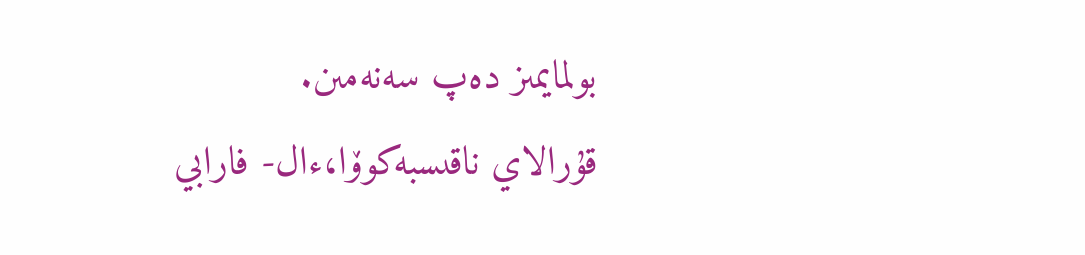بولمايمىز دەپ سەنەمىن.
قۇرالاي ناقىسبەكوۆا،ءال- فارابي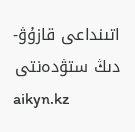اتىنداعى قازۇۋ- دىڭ ستۋدەنتى
aikyn.kz